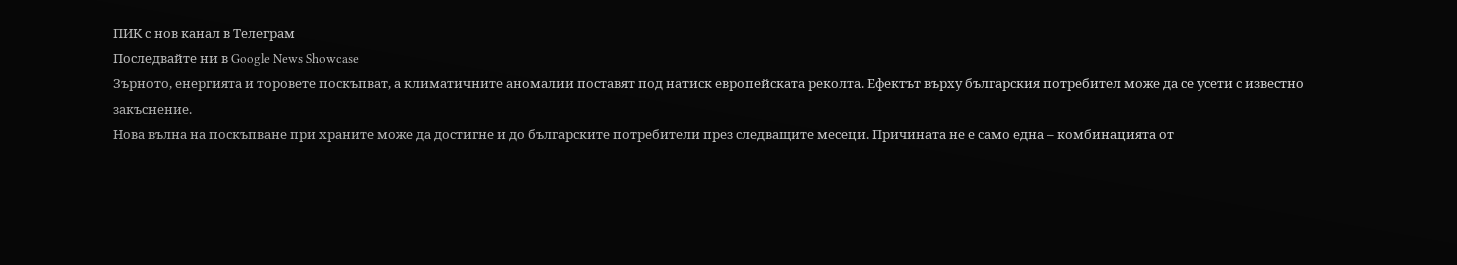ПИК с нов канал в Телеграм
Последвайте ни в Google News Showcase
Зърното, енергията и торовете поскъпват, а климатичните аномалии поставят под натиск европейската реколта. Ефектът върху българския потребител може да се усети с известно закъснение.
Нова вълна на поскъпване при храните може да достигне и до българските потребители през следващите месеци. Причината не е само една – комбинацията от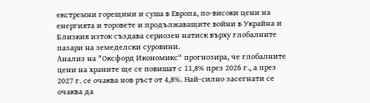екстремни горещини и суша в Европа, по-високи цени на енергията и торовете и продължаващите войни в Украйна и Близкия изток създава сериозен натиск върху глобалните пазари на земеделски суровини.
Анализ на "Оксфорд Икономикс“ прогнозира, че глобалните цени на храните ще се повишат с 11,8% през 2026 г., а през 2027 г. се очаква нов ръст от 4,8%. Най-силно засегнати се очаква да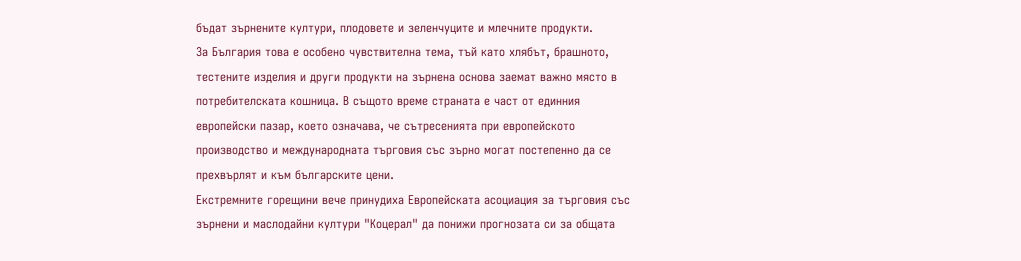бъдат зърнените култури, плодовете и зеленчуците и млечните продукти.
За България това е особено чувствителна тема, тъй като хлябът, брашното, тестените изделия и други продукти на зърнена основа заемат важно място в потребителската кошница. В същото време страната е част от единния европейски пазар, което означава, че сътресенията при европейското производство и международната търговия със зърно могат постепенно да се прехвърлят и към българските цени.
Екстремните горещини вече принудиха Европейската асоциация за търговия със зърнени и маслодайни култури "Коцерал" да понижи прогнозата си за общата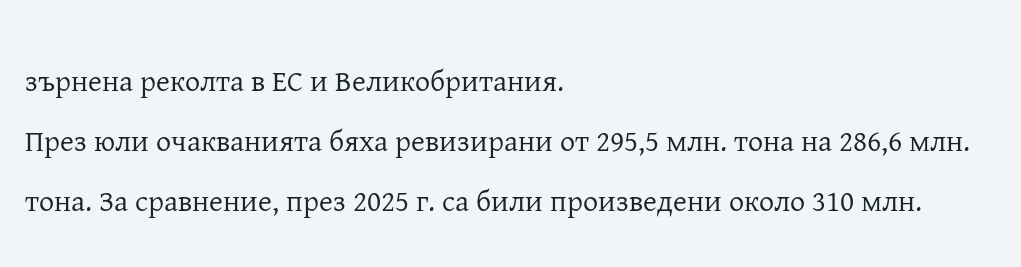зърнена реколта в ЕС и Великобритания.
През юли очакванията бяха ревизирани от 295,5 млн. тона на 286,6 млн. тона. За сравнение, през 2025 г. са били произведени около 310 млн.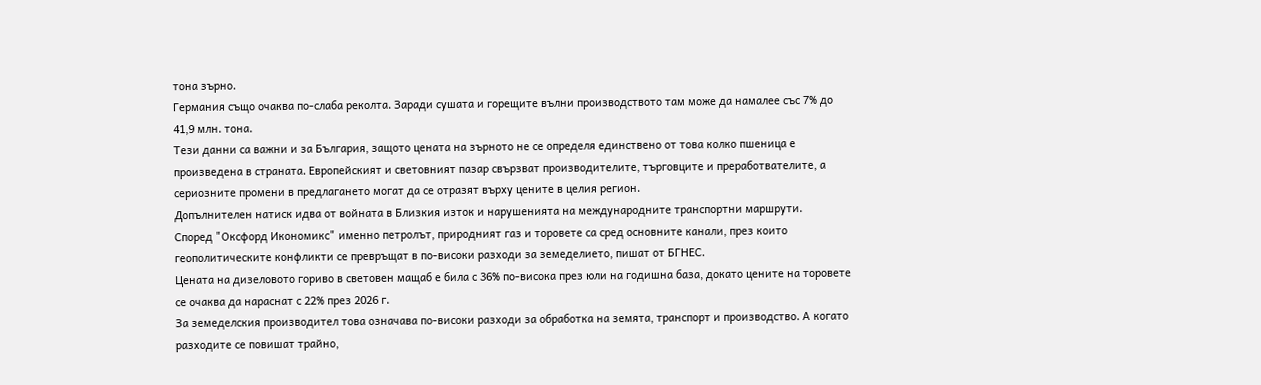тона зърно.
Германия също очаква по-слаба реколта. Заради сушата и горещите вълни производството там може да намалее със 7% до 41,9 млн. тона.
Тези данни са важни и за България, защото цената на зърното не се определя единствено от това колко пшеница е произведена в страната. Европейският и световният пазар свързват производителите, търговците и преработвателите, а сериозните промени в предлагането могат да се отразят върху цените в целия регион.
Допълнителен натиск идва от войната в Близкия изток и нарушенията на международните транспортни маршрути.
Според "Оксфорд Икономикс" именно петролът, природният газ и торовете са сред основните канали, през които геополитическите конфликти се превръщат в по-високи разходи за земеделието, пишат от БГНЕС.
Цената на дизеловото гориво в световен мащаб е била с 36% по-висока през юли на годишна база, докато цените на торовете се очаква да нараснат с 22% през 2026 г.
За земеделския производител това означава по-високи разходи за обработка на земята, транспорт и производство. А когато разходите се повишат трайно,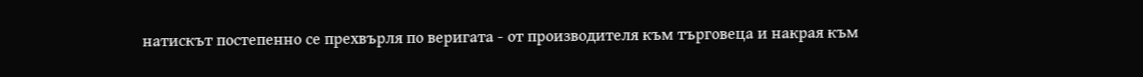натискът постепенно се прехвърля по веригата - от производителя към търговеца и накрая към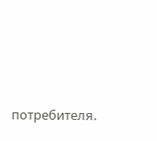потребителя.